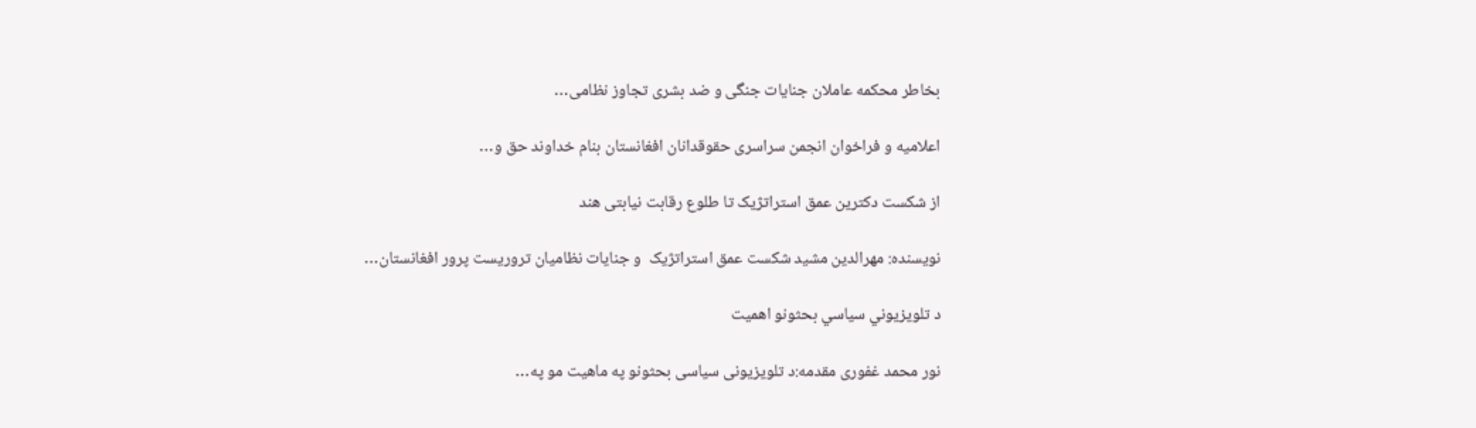بخاطر محکمه عاملان جنایات جنگی و ضد بشری تجاوز نظامی…

اعلامیه و فراخوان انجمن سراسری حقوقدانان افغانستان بنام خداوند حق و…

از شکست دکترین عمق استراتژیک تا طلوع رقابت نیابتی هند

نویسنده: مهرالدین مشید شکست عمق استراتژیک  و جنایات نظامیان تروریست پرور افغانستان…

د تلویزیوني سیاسي بحثونو اهمیت

نور محمد غفوری مقدمه:د تلویزیونی سیاسی بحثونو په ماهیت مو په…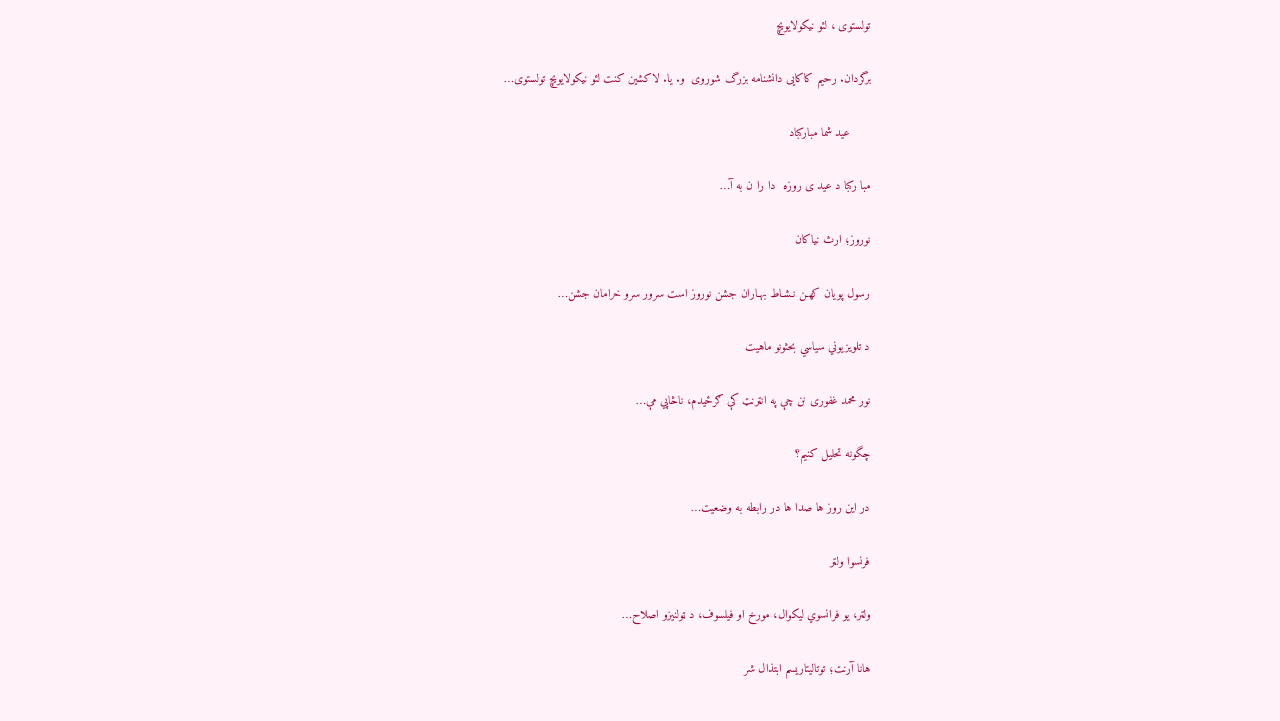تولستوی ، لئو نیکولایویچ

برگردان. رحیم کاکایی دانشنامه بزرگ شوروی  و. یا. لاکشین کنت لئو نیکولایویچ تولستوی…

      عید شما مبارکباد

مبا رکبا د عید ی روزه  دا را ن به آ…

نوروز؛ ارث نیاکان

رسول پویان کهـن نـشـاط بهـاران جشن نوروز است سرور سرو خرامان جشن…

د تلویزیوني سیاسي بحثونو ماهیت

نور محمد غفوری نن چې په انټرنټ کې ګرځیدم، ناڅاپي مې…

چگونه تحلیل کنیم؟

در این روز ها صدا ها در رابطه به وضعیت…

فرنسوا ولټر

ولټر، یو فرانسوي لیکوال، مورخ او فیلسوف، د ټولنیزو اصلاح…

هانا آرنت؛ توتالیتاریسم ابتذال شر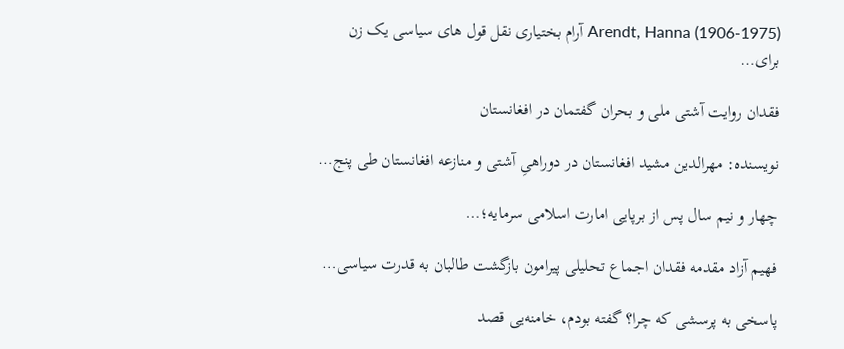Arendt, Hanna (1906-1975) آرام بختیاری نقل قول های سیاسی یک زن برای…

فقدان روایت آشتی ملی و بحران گفتمان در افغانستان

نویسنده: مهرالدین مشید افغانستان در دوراهیِ آشتی و منازعه افغانستان طی پنج…

چهار و نیم سال پس از برپایی امارت اسلامی سرمایه؛…

فهیم آزاد مقدمه فقدان اجماع تحلیلی پیرامون بازگشت طالبان به قدرت سیاسی…

پاسخی به پرسشی که چرا؟ گفته بودم، خامنه‌یی قصد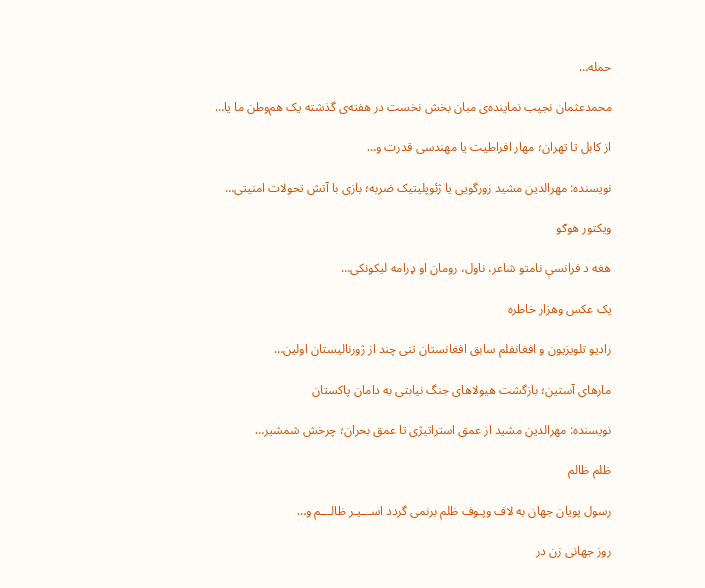حمله…

محمدعثمان نجیب نماینده‌ی مبان بخش نخست در هفته‌ی گذشته‌ یک هم‌وطن ما یا…

از کابل تا تهران؛ مهار افراطیت یا مهندسی قدرت و…

نویسنده: مهرالدین مشید زورگویی یا ژئوپلیتیک ضربه؛ بازی با آتش تحولات امنیتی…

ویکتور هوګو

هغه د فرانسې نامتو شاعر، ناول، رومان او ډرامه لیکونکی…

یک عکس وهزار خاطره

راديو تلويزيون و افغانفلم سابق افغانستان تنى چند از ژورناليستان اولين…

مارهای آستین؛ بازگشت هیولاهای جنگ نیابتی به دامان پاکستان

نویسنده: مهرالدین مشید از عمق استراتیژی تا عمق بحران؛ چرخش شمشیر…

ظلم ظالم

رسول پویان جهان به لاف وپـوف ظلم برنمی گردد اســـیـر ظالـــم و…

روز جهانی زن در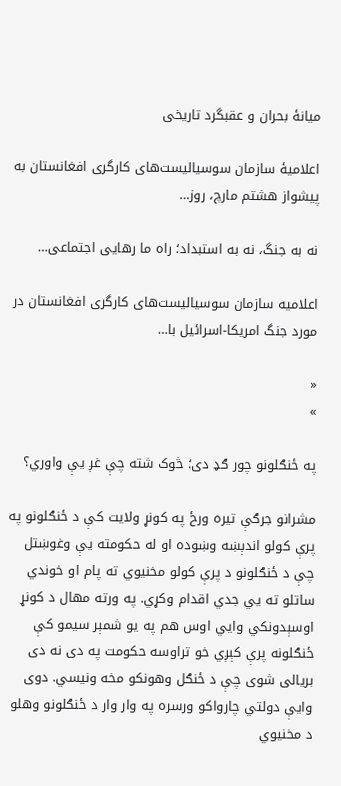میانۀ بحران و عقبگرد تاریخی

اعلامیۀ سازمان سوسیالیست‌های کارگری افغانستان به پیشواز هشتم مارچ، روز…

نه به جنگ، نه به استبداد؛ راه ما رهایی اجتماعی…

اعلامیه سازمان سوسیالیست‌های کارگری افغانستان در مورد جنگ امریکا-اسرائیل با…

«
»

په ځنګلونو چور ګډ دی؛ څوک شته چې غږ يې واوري؟

مشرانو جرګې تيره ورځ په کونړ ولایت کې د ځنګلونو په پرې کولو اندېښه وښوده او له حکومته ‌یې وغوښتل چې د ځنګلونو د پرې کولو مخنیوي ته پام او خوندي ساتلو ته يي جدي اقدام وکړي. په ورته مهال د کونړ اوسېدونکي وایي اوس هم په یو شمېر سیمو کې ځنګلونه پرې کېږي خو تراوسه حکومت په دی نه دی بریالی شوی چې د ځنګل وهونکو مخه ونيسي. دوی وايې دولتي چارواكو ورسره په وار وار د ځنګلونو وهلو د مخنيوي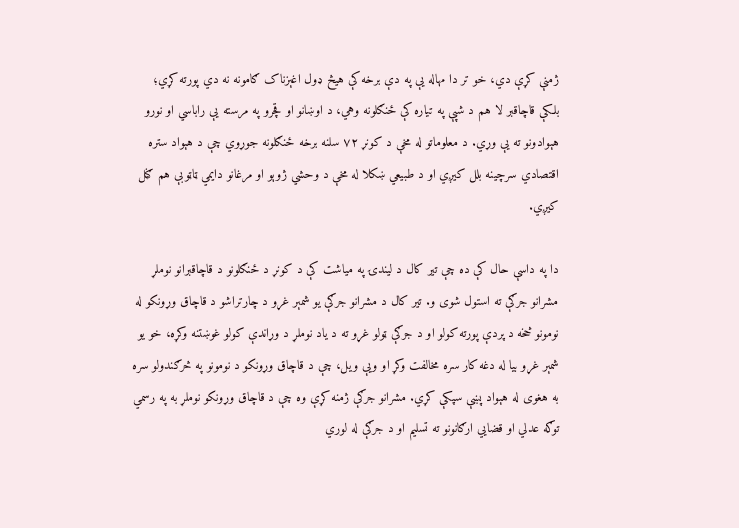ژمنې كړې دي، خو تر دا مهاله يې په دې برخه کې هيڅ ډول اغېزناک ګامونه نه دي پورته كړي؛ بلكې قاچاقبر لا هم د شپې په تياره كې ځنګلونه وهي، د اوښانو او قچرو په مرسته یې راباسي او نورو هېوادونو ته يې وړي. د معلوماتو له مخې د کونړ ۷۲ سلنه برخه ځنګلونه جوړوي چې د هېواد ستره اقتصادي سرچینه بلل کيږي او د طبيعي ښکلا له مخې د وحشي ژوېو او مرغانو دايمي ټاټوبې هم ګڼل کيږي.

دا په داسې حال کې ده چې تير کال د ليندۍ په مياشت کې د کونړ د ځنګلونو د قاچاقبرانو نوملړ مشرانو جرګې ته استول شوی و. تير کال د مشرانو جرګې يو شمېر غړو د چارتراشو د قاچاق وړونکو له نومونو څخه د پردې پورته کولو او د جرګې ټولو غړو ته د ياد نوملړ د وړاندې کولو غوښتنه وکړه، خو يو شمېر غړو بيا له دغه کار سره مخالفت وکړ او ويې ويل، چې د قاچاق وړونکو د نومونو په څرګندولو سره به هغوى له هېواد پښې سپکې کړي. مشرانو جرګې ژمنه کړې وه چې د قاچاق وړونکو نوملړ به په رسمي توګه عدلي او قضايي ارګانونو ته تسليم او د جرګې له لوري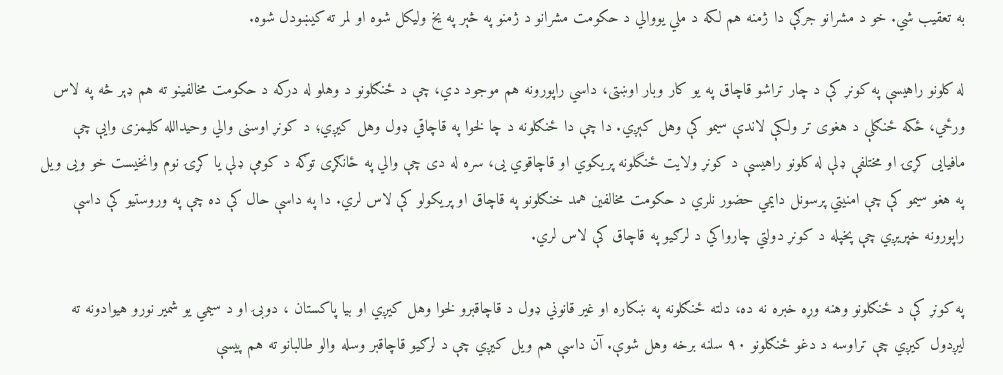به تعقيب شي. خو د مشرانو جرګې دا ژمنه هم لکه د ملي يووالي د حکومت مشرانو د ژمنو په څېر په یخ وليکل شوه او لمر ته کيښودل شوه.

له کلونو راهیسې په کونړ کې د چار تراشو قاچاق په یو کار وبار اوښتی، داسي راپورونه هم موجود دي، چې د ځنګلونو د وهلو له درکه د حکومت مخالفینو ته هم ډېر څه په لاس ورځي، ځکه ځنګلې د هغوی تر ولکې لاندې سیمو کې وهل کېږي. دا چې دا ځنګلونه د چا لخوا په قاچاقي ډول وهل کيږي؛ د کونړ اوسنی والي وحيدالله کليمزی وايې چې مافيايی کړۍ او مختلفې ډلې له کلونو راهيسې د کونړ ولايت ځنگلونه پريکوي او قاچاقوي يی، سره له دی چې والي په ځانګړی توګه د کومې ډلې يا کړۍ نوم وانخيست خو ويی ويل په هغو سيمو کې چې امنيتي پرسونل دايمي حضور نلري د حکومت مخالفين همد خنګلونو په قاچاق او پريکولو کې لاس لري. دا په داسې حال کې ده چې په وروستيو کې داسې راپورونه خپريږي چې پخپله د کونړ دولتي چارواکي د لرګيو په قاچاق کې لاس لري.

په کونړ کې د ځنګلونو وهنه وړه خبره نه ده، دلته ځنګلونه په ښکاره او غیر قانوني ډول د قاچاقبرو لخوا وهل کیږي او بیا پاکستان ، دوبۍ او د سیمي یو شمیر نورو هیوادونه ته لیږدول کیږي چې تراوسه د دغو ځنګلونو ۹۰ سلنه برخه وهل شوې. آن داسې هم ويل کيږي چې د لرګيو قاچاقبر وسله والو طالبانو ته هم پیسې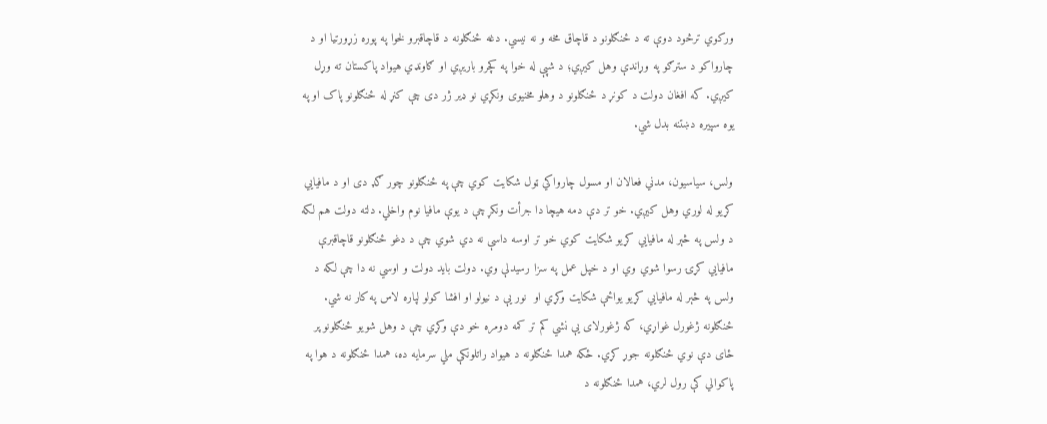ورکوي ترڅود دوې ته د ځنګلونو د قاچاق مخه و نه نیسي. دغه ځنګلونه د قاچاقبرو لخوا په پوره زړورتيا او د چارواکو د سترګو په وړاندې وهل کيږي؛ د شپې له خوا په کچرو باريږي او ګاونډي هيواد پاکستان ته وړل کيږي. که افغان دولت د کونړ د ځنګلونو د وهلو مخنيوی ونکړي نو ډير ژر دی چې کنړ له ځنګلونو پاک او په يوه سپيره دښتنه بدل شي.

ولس، سياسيون، مدني فعالان او مسول چارواکي ټول شکايت کوي چې په ځنګلونو چور ګډ دی او د مافيايي کړيو له لوري وهل کيږي. خو تر دې دمه هیچا دا جرأت ونکړ چې د يوې مافيا نوم واخلي. دلته دولت هم لکه د ولس په څېر له مافيايي کړيو شکايت کوي خو تر اوسه داسې نه دي شوي چې د دغو ځنګلونو قاچاقبرې مافيايي کړۍ رسوا شوي وي او د خپل عمل په سزا رسيدلې وي. دولت بايد دولت و اوسي نه دا چې لکه د ولس په څېر له مافيايي کړيو يواځې شکايت وکړي او  نور يې د نيولو او افشا کولو لپاره لاس په کار نه شي. ځنګلونه ژغورل غواړي، که ژغورلای يې نشي کم تر کمه دومره خو دې وکړي چې د وهل شويو ځنګلونو پر ځای دې نوي ځنګلونه جوړ کړي. ځکه همدا ځنګلونه د هيواد راتلونکې ملي سرمايه ده، همدا ځنګلونه د هوا په پاکوالي کې رول لري، همدا ځنګلونه د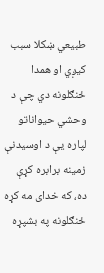طبيعي ښکلا سبب کيږي او همدا ځنګلونه دي چې د وحشي حيواناتو لپاره يې د اوسيدنې زمينه برابره کړې ده، که خدای مه کړه ځنګلونه په بشپړه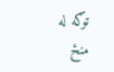توګه له منځ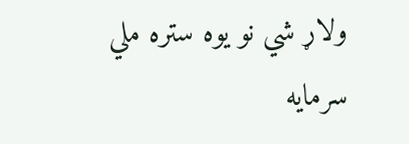ولاړ شي نو يوه ستره ملي سرمايه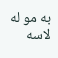به مو له لاسه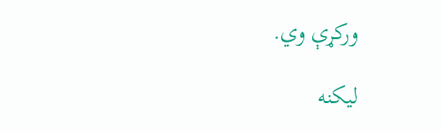ورکړې وي.

لیکنه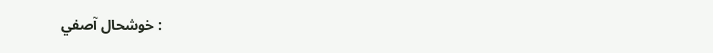: خوشحال آصفي